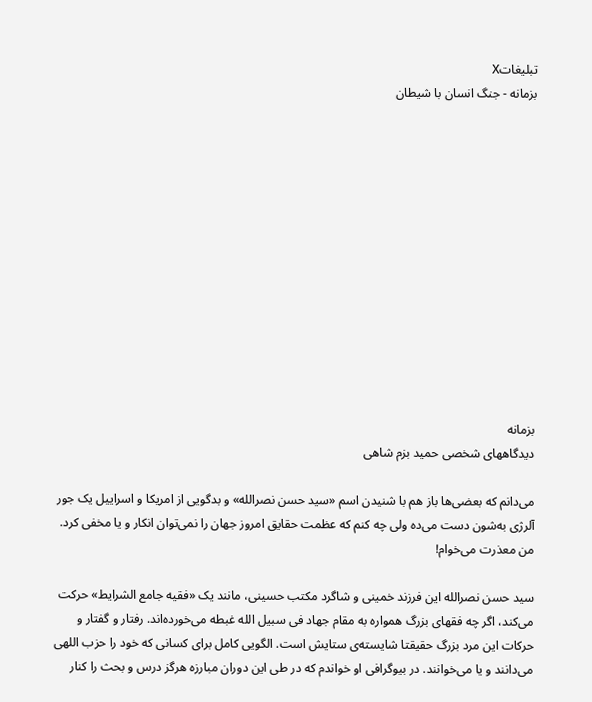تبليغاتX
بزمانه - جنگ انسان با شیطان













بزمانه
دیدگاههای شخصی حمید بزم شاهی

می‌دانم که بعضی‌ها باز هم با شنیدن اسم «سید حسن نصرالله» و بدگویی از امریکا و اسراییل یک جور آلرژی به‌شون دست می‌ده ولی چه ‌کنم که عظمت حقایق امروز جهان را نمی‌توان انکار و یا مخفی کرد. من معذرت می‌خوام!

سید حسن نصرالله این فرزند خمینی و شاگرد مکتب حسینی، مانند یک «فقیه جامع الشرایط» حرکت می‌کند، اگر چه فقهای بزرگ همواره به مقام جهاد فی سبیل الله غبطه می‌خورده‌اند. رفتار و گفتار و حرکات این مرد بزرگ حقیقتا شایسته‌ی ستایش است. الگویی کامل برای کسانی که خود را حزب اللهی می‌دانند و یا می‌خوانند. در بیوگرافی او خواندم که در طی این دوران مبارزه هرگز درس و بحث را کنار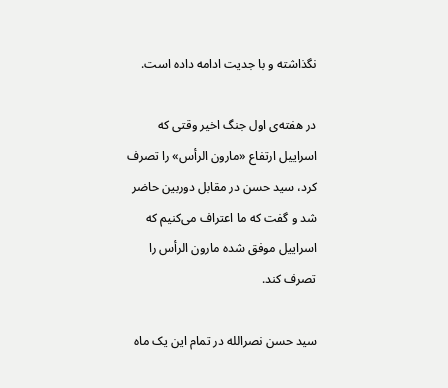نگذاشته و با جدیت ادامه داده است.

در هفته‌ی اول جنگ اخیر وقتی که اسراییل ارتفاع «مارون الرأس» را تصرف کرد، سید حسن در مقابل دوربین حاضر شد و گفت که ما اعتراف می‌کنیم که اسراییل موفق شده مارون الرأس را تصرف کند.

سید حسن نصرالله در تمام این یک ماه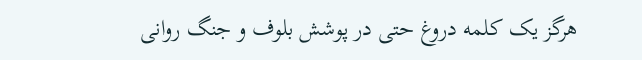هرگز یک کلمه دروغ حتی در پوشش بلوف و جنگ روانی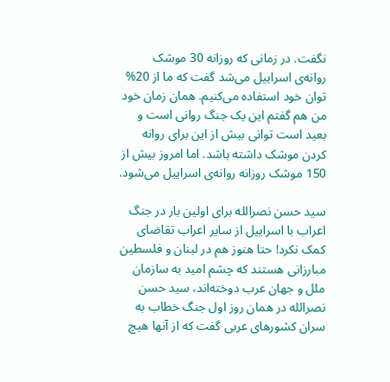نگفت. در زمانی که روزانه 30 موشک روانه‌ی اسراییل می‌شد گفت که ما از 20% توان خود استفاده می‌کنیم. همان زمان خود من هم گفتم این یک جنگ روانی است و بعید است توانی بیش از این برای روانه کردن موشک داشته باشد. اما امروز بیش از 150 موشک روزانه روانه‌ی اسراییل می‌شود.

سید حسن نصرالله برای اولین بار در جنگ اعراب با اسراییل از سایر اعراب تقاضای کمک نکرد! حتا هنوز هم در لبنان و فلسطین مبارزانی هستند که چشم امید به سازمان ملل و جهان عرب دوخته‌اند، سید حسن نصرالله در همان روز اول جنگ خطاب به سران کشورهای عربی گفت که از آنها هیچ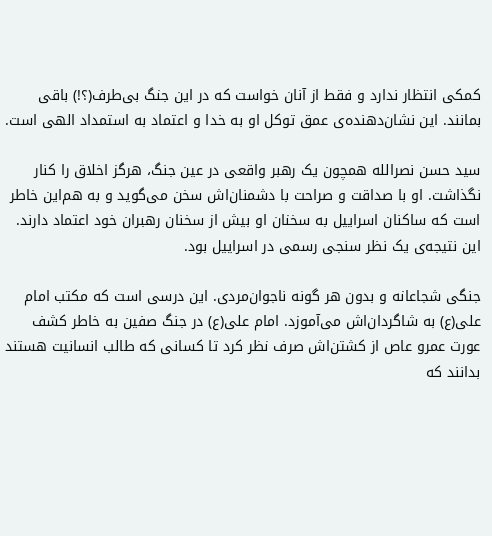کمکی انتظار ندارد و فقط از آنان خواست که در این جنگ بی‌طرف(؟!) باقی بمانند. این نشان‌دهنده‌ی عمق توکل او به خدا و اعتماد به استمداد الهی است.

سید حسن نصرالله همچون یک رهبر واقعی در عین جنگ، هرگز اخلاق را کنار نگذاشت. او با صداقت و صراحت با دشمنان‌اش سخن می‌گوید و به هم‌این خاطر است که ساکنان اسراییل به سخنان او بیش از سخنان رهبران خود اعتماد دارند. این نتیجه‌ی یک نظر سنجی رسمی در اسراییل بود.

جنگی شجاعانه و بدون هر گونه ناجوان‌مردی. این درسی است که مکتب امام علی(ع) به شاگردان‌اش می‌آموزد. امام علی(ع) در جنگ صفین به خاطر کشف عورت عمرو عاص از کشتن‌اش صرف نظر کرد تا کسانی که طالب انسانیت هستند بدانند که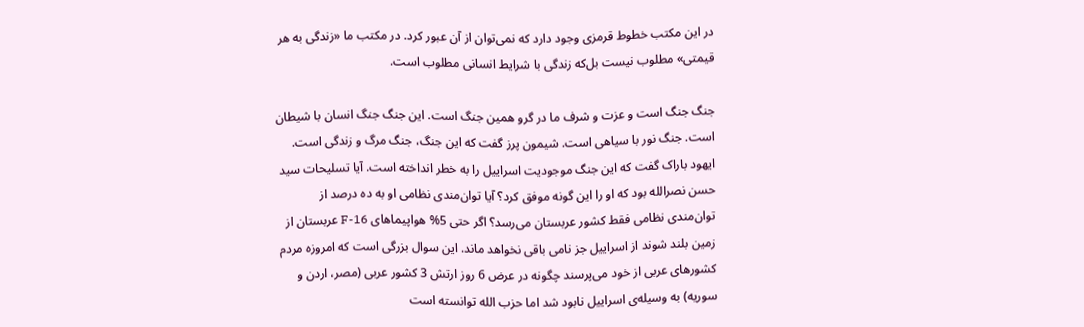در این مکتب خطوط قرمزی وجود دارد که نمی‌توان از آن عبور کرد. در مکتب ما «زندگی به هر قیمتی» مطلوب نیست بل‌که زندگی با شرایط انسانی مطلوب است.

جنگ جنگ است و عزت و شرف ما در گرو همین جنگ است. این جنگ جنگ انسان با شیطان است. جنگ نور با سیاهی است. شیمون پرز گفت که این جنگ، جنگ مرگ و زندگی است. ایهود باراک گفت که این جنگ موجودیت اسراییل را به خطر انداخته است. آیا تسلیحات سید حسن نصرالله بود که او را این گونه موفق کرد؟ آیا توان‌مندی نظامی او به ده درصد از توان‌مندی نظامی فقط کشور عربستان می‌رسد؟ اگر حتی 5% هواپیماهای F-16 عربستان از زمین بلند شوند از اسراییل جز نامی باقی نخواهد ماند. این سوال بزرگی است که امروزه مردم کشورهای عربی از خود می‌پرسند چگونه در عرض 6 روز ارتش 3 کشور عربی (مصر، اردن و سوریه) به وسیله‌ی اسراییل نابود شد اما حزب الله توانسته است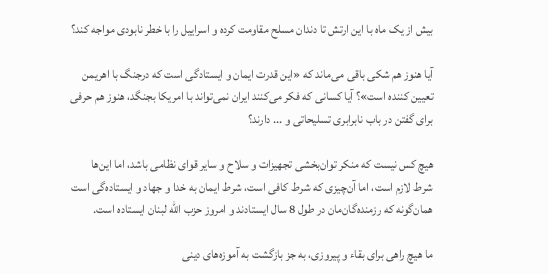بیش از یک ماه با این ارتش تا دندان مسلح مقاومت کرده و اسراییل را با خطر نابودی مواجه کند؟

آیا هنوز هم شکی باقی می‌ماند که «این قدرت ایمان و ایستادگی است که درجنگ با اهریمن تعیین کننده است»؟ آیا کسانی که فکر می‌کنند ایران نمی‌تواند با امریکا بجنگد، هنوز هم حرفی برای گفتن در باب نابرابری تسلیحاتی و ... دارند؟

هیچ کس نیست که منکر توان‌بخشی تجهیزات و سلاح و سایر قوای نظامی باشد، اما این‌ها شرط لازم است، اما آن‌چیزی که شرط کافی است، شرط ایمان به خدا و جهاد و ایستاده‌گی است همان‌گونه که رزمنده‌گان‌مان در طول 8 سال ایستادند و امروز حزب الله لبنان ایستاده است.

ما هیچ راهی برای بقاء و پیروزی، به جز بازگشت به آموزه‌های دینی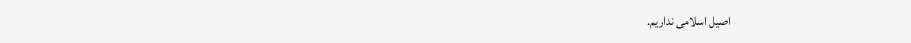اصیل اسلامی‌ نداریم.